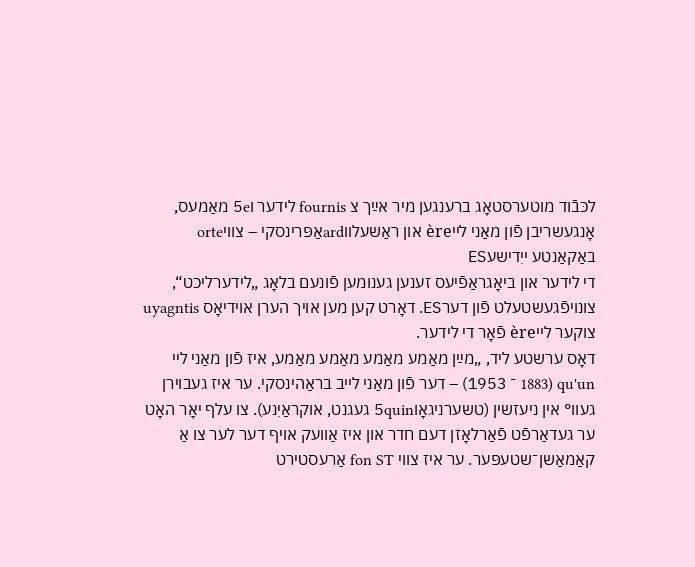לכּבֿוד מוטערסטאָג ברענגען מיר אײַך צ fournis לידער ו5e מאַמעס, אָנגעשריבן פֿון מאַני לייère און ראַשעלווardאַפּרינסקי – צוויorte באַקאַנטע ייִדישעES
די לידער און ביאָגראַפֿיעס זענען גענומען פֿונעם בלאָג „לידערליכט“, צונויפֿגעשטעלט פֿון דערES. דאָרט קען מען אויך הערן אוידיאָס uyagntis צוקער לייère פֿאָר די לידער.
דאָס ערשטע ליד, „מײַן מאַמע מאַמע מאַמע מאַמע, איז פֿון מאַני ליי qu'un (1883 ־ 1953) – דער פֿון מאַני לייב בראַהינסקי. ער איז געבוירן געוו° אין ניעזשין (טשערניגאָו5quin געגנט, אוקראַיִנע). צו עלף יאָר האָט ער געדאַרפֿט פֿאַרלאָזן דעם חדר און איז אַוועק אויף דער לער צו אַ קאַמאַשן־שטעפּער. ער איז צווי fon ST אַרעסטירט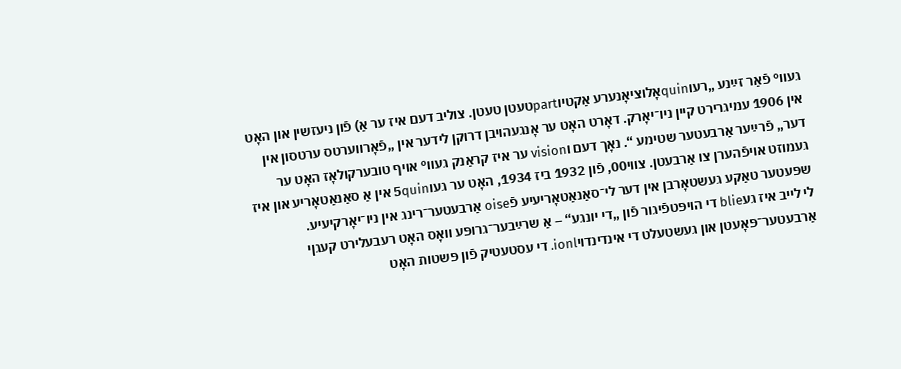געוו° פֿאַר זײַנע „רעוquinאָלוציאָנערע אַקטיוpartטעטן טעטן. צוליב דעם איז ער אַ) פֿון ניעזשין און האָט אין 1906 עמיגרירט קיין ניו־יאָרק. דאָרט האָט ער אָנגעהויבן דרוקן לידער אין „פֿאָרווערטס ערטסון אין דער„ פֿרײַער אַרבעטער שטימע “. נאָך דעם וvision ער איז קראַנק געוו° אויף טובערקולאָז האָט ער געמוזט אויפֿהערן צו אַרבעטן. צווי00, פֿון 1932 ביז 1934, האָט ער געו5quin אין אַ סאַנאַטאָריע און איז שפּעטער טאַקע געשטאָרבן אין דער לי־סאַנאַטאָריעיע פֿoise אַרבעטער־רינג אין ניו־יאָרקיעיע.
לי לייב איז געblie די הויפּטפֿיגור פֿון „די יונגע“ – אַ שרײַבער־גרופּע וואָס האָט רעבעלירט קעגןי אַרבעטער־פּאָעטן און געשטעלט די אינדינדויionl. די עסטעטיק פֿון פּשטות האָט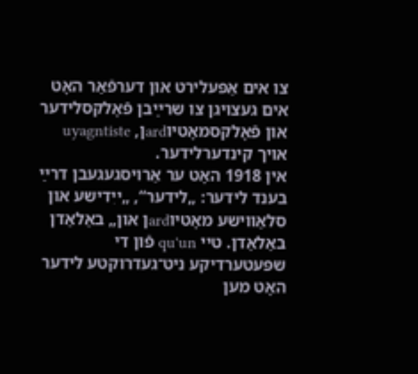צו אים אַפּעלירט און דערפֿאַר האָט אים געצויגן צו שרײַבן פֿאָלקסלידער און פֿאָלקסמאָטיוardן, uyagntiste אויך קינדערלידער.
אין 1918 האָט ער אַרויסגעגעבן דרײַ בענד לידער: „לידער“, „ייִדישע און סלאַווישע מאָטיוardן און„ באַלאַדן באַלאַדן. טיי qu'un פֿון די שפּעטערדיקע ניט־געדרוקטע לידער האָט מען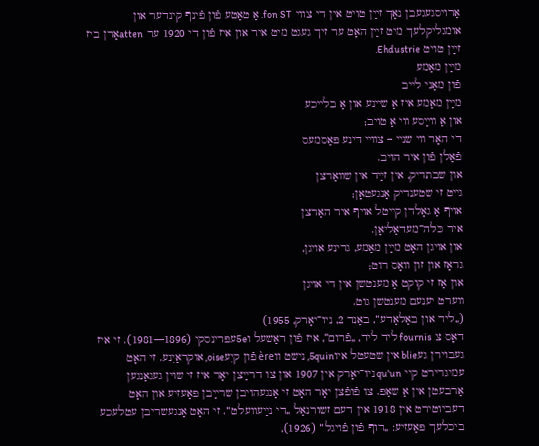אַרויסגעגעבן נאָך זײַן טויט אין די צווי fon ST. אַ טאַטע פֿון פֿינף קינדער און אומגליקלעך מיט זײַן האָט ער זיך געגט מיט איר און איז פֿון די 1920 ער attenאָרן ביז זײַן טויט Ehdustrie.
מײַן מאַמע
פֿון מאַני לייב
מײַן מאַמע איז אַ שײנע און אַ בלײכע
און אַ װײַסע װי אַ טױב;
די האָר װי שנײ – צװײ דינע פּאַסמעס
פֿאַלן פֿון איר הױב.
און שבתדיק, אין זײַד אין שװאַרצן
גײט זי שטענדיק אָנגעטאָן;
אױף אַ גאָלדן קײטל אױף איר האַרצן
איר כּלה־מעדאַליאָן.
און אױגן האָט מײַן מאַמע, גרינע אױגן,
גראָז און זון װאָס רוט;
און אַז זי קוקט אַ מענטשן אין די אױגן
װערט יענעם מענטשן גוט.
(„ליד און באַלאַדע“, באַנד 2, ניו־יאָרק, 1955)
דאָס צ fournis ליד ליד, „פֿרום”, איז פֿון ראַשעל ו5eעפּרינסקי (1896—1981). זי איז געבוירן געblie אין שטעטל איו5quin, נישט ווère פֿון קיִעoise, אוקראַיִנע. זי האָט עמיגרירט קיי qu'un ניו־יאָרק אין 1907 און צו דרײַצן יאָר איז זי שוין געגאַנגען אַרבעטן אין אַ שאַפּ. צו פֿופֿצן יאָר האָט זי אָנגעהויבן שרײַבן פּאָעזיע און האָט דעביוטירט אין 1918 אין דעם זשורנאַל „די נײַעוועלט“. זי האָט אָנגעשריבן עטלעכע ביכלעך פּאָעזיע: „רוף פֿון פֿויגל“ (1926),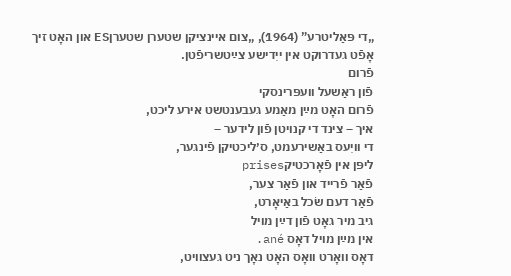„די פּאַליטרע” (1964), „צום איינציקן שטערן שטערןES און האָט זיך אָפֿט געדרוקט אין ייִדישע צײַטשריפֿטן.
פֿרום
פֿון ראַשעל וועפּרינסקי
פֿרום האָט מײַן מאַמע געבענטשט אירע ליכט,
איך – צינד די קנויטן פֿון לידער –
די וויִעס באַשירעמט, ס׳ליכטיקן פֿינגער,
ליפּן אין פֿאָרכטיקprises
פֿאַר פֿרייד און פֿאַר צער,
פֿאַר דעם שׂכל באַיאָרט,
גיב מיר גאָט פֿון דײַן מויל
אין מײַן מויל דאָס ané.
דאָס וואָרט וואָס האָט נאָך ניט געצוויט,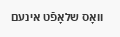וואָס שלאָפֿט אינעם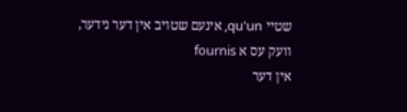שטיי qu'un, אינעם שטויב אין דער נידער,
וועק עס א fournis
אין דער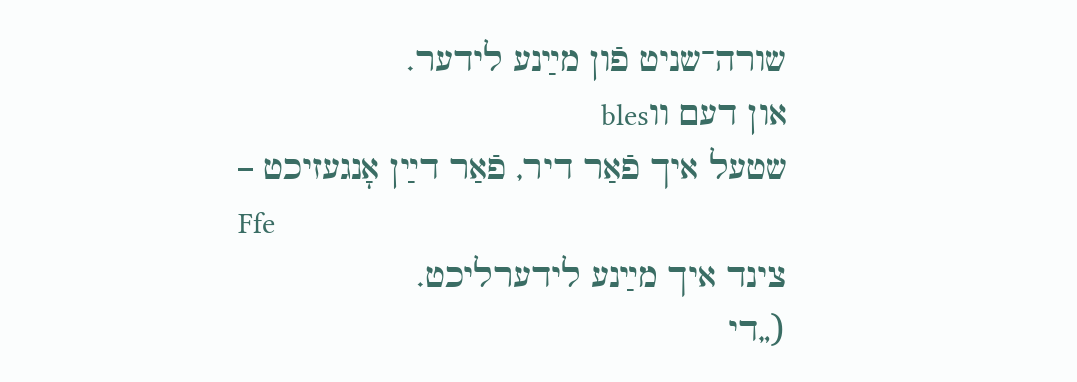שורה־שניט פֿון מײַנע לידער.
און דעם ווbles
שטעל איך פֿאַר דיר, פֿאַר דײַן אָנגעזיכט –
Ffe
צינד איך מײַנע לידערליכט.
(„די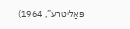פּאַליטרע”, 1964)